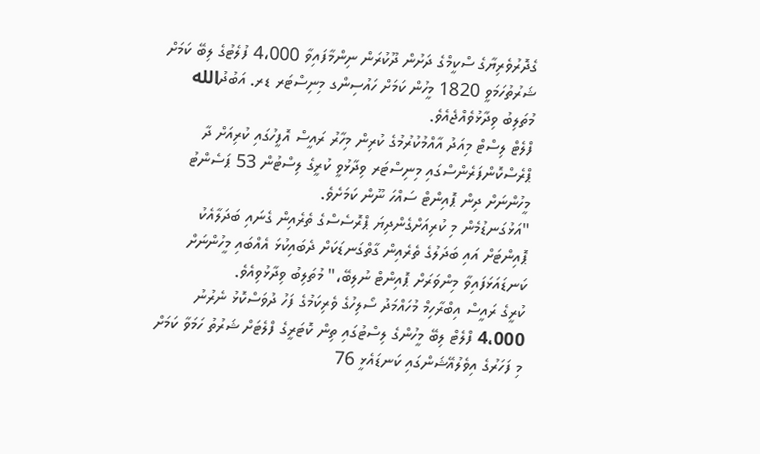ގެދޮރުވެރިޔާގެ ސްކީމްގެ ދަށުން ދޫކުރަން ނިންމާފައިވާ 4،000 ފުލެޓުގެ ލިބޭ ކަމަށް ޝަރުތުހަމަވީ 1820 މީހުން ކަމަށް ހައުސިންގ މިނިސްޓަރ ޑރ. އަބުދުالله މުތަލިބު ވިދާޅުވެއްޖެއެވެ.
ފްލެޓް ލިސްޓް މިއަދު އާއްމުކުރުމުގެ ކުރިން މިހާރު ރައީސް އޮފީހުގައި ކުރިއަށް ދާ ޕްރެސްކޮންފަރެންސްގައި މިނިސްޓަރ ވިދާޅުވީ ކުރީގެ ލިސްޓުން 53 ޕަސެންޓު މީހުންނަށް ދިން ޕޮއިންޓް ސައްހަ ނޫން ކަމަށެވެ.
"އަޅުގަނޑުމެން މި ކުރިއަށްގެންދިޔަ ޕްރޮސެސްގެ ތެރެއިން ގެނައި ބަދަލާއެކު ޕޮއިންޓަށް އައި ބަދަލުގެ ތެރެއިން ގާތްގަނޑަކަށް ދެބައިކުޅަ އެއްބައި މީހުންނަށް ކަނޑައަޅަފައިވާ މިންވަރަށް ޕޮއިންޓް ނުލިބޭ،" މުތަލިބު ވިދާޅުވިއެވެ.
ކުރީގެ ރައީސް އިބްރާހިމް މުހައްމަދު ސޯލިހުގެ ވެރިކަމުގެ ފަހު ދުވަސްކޮޅު ނެރުނު 4،000 ފްލެޓް ލިބޭ މީހުންގެ ލިސްޓުގައި ތިން ކޮޓަރީގެ ފްލެޓަށް ޝަރުތު ހަމަވާ ކަމަށް މި ފަހަރުގެ އިވެލުއޭޝަންގައި ކަނޑައެޅީ 76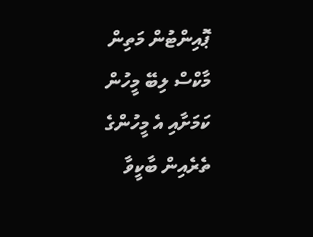ޕޮއިންޓުން މަތިން މާކްސް ލިބޭ މީހުން ކަމަށާއި އެ މީހުންގެ ތެރެއިން ބާކީވާ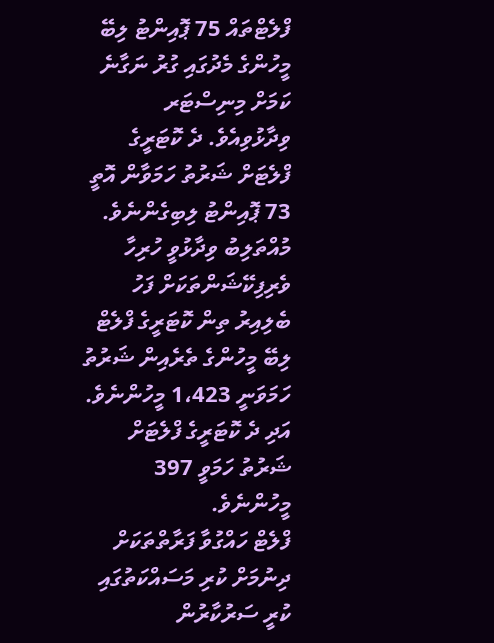ފްލެޓްތައް 75 ޕޮއިންޓު ލިބޭ މީހުންގެ މެދުގައި ގުރު ނަގާނެ ކަމަށް މިނިސްޓަރ ވިދާޅުވިއެވެ. ދެ ކޮޓަރީގެ ފްލެޓަށް ޝަރުތު ހަމަވާން އޮތީ 73 ޕޮއިންޓު ލިބިގެންނެވެ.
މުއްތަލިބު ވިދާޅުވީ ހުރިހާ ވެރިފިކޭޝަންތަކަށް ފަހު ބެލިއިރު ތިން ކޮޓަރީގެ ފްލެޓް ލިބޭ މީހުންގެ ތެރެއިން ޝަރުތު ހަމަވަނީ 1،423 މީހުންނެވެ. އަދި ދެ ކޮޓަރީގެ ފްލެޓަށް ޝަރުތު ހަމަވީ 397 މީހުންނެވެ.
ފްލެޓް ހައްގުވާ ފަރާތްތަކަށް ދިނުމަށް ކުރި މަސައްކަތުގައި ކުރީ ސަރުކާރުން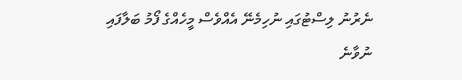ނެރުނު ލިސްޓުގައި ނުހިމެނޭ އެއްވެސް މީހެއްގެ ފޯމު ބަލާފައި ނުވާނެ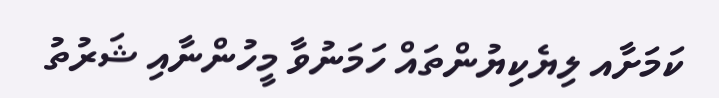ކަމަށާއ ލިޔެކިޔުންތައް ހަމަނުވާ މީހުންނާއި ޝަރުތު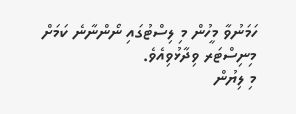ހަމަނުވާ މީހުން މި ލިސްޓުގައި ނޯންނާނެ ކަމަށް މިނިސްޓަރ ވިދާޅުވިއެވެ.
މި ލިޔުން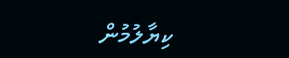ކިޔާލުމުން